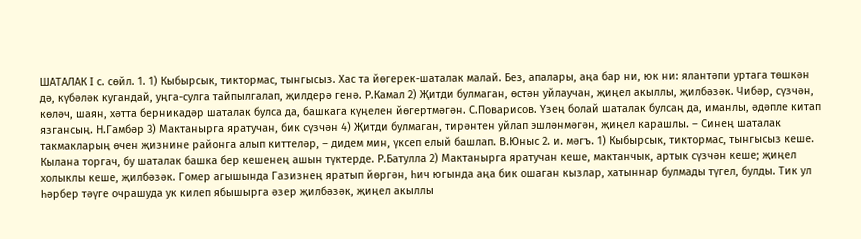ШАТАЛАК I с. сөйл. 1. 1) Кыбырсык, тиктормас, тынгысыз. Хас та йөгерек-шаталак малай. Без, апалары, аңа бар ни, юк ни: ялантәпи уртага төшкән дә, күбәләк кугандай, уңга-сулга тайпылгалап, җилдерә генә. Р.Камал 2) Җитди булмаган, өстән уйлаучан, җиңел акыллы, җилбәзәк. Чибәр, сүзчән, көләч, шаян, хәтта берникадәр шаталак булса да, башкага күңелен йөгертмәгән. С.Поварисов. Үзең болай шаталак булсаң да, иманлы, әдәпле китап язгансың. Н.Гамбәр 3) Мактанырга яратучан, бик сүзчән 4) Җитди булмаган, тирәнтен уйлап эшләнмәгән, җиңел карашлы. – Синең шаталак такмакларың өчен җизнине районга алып киттеләр, – дидем мин, үксеп елый башлап. В.Юныс 2. и. мәгъ. 1) Кыбырсык, тиктормас, тынгысыз кеше. Кылана торгач, бу шаталак башка бер кешенең ашын түктерде. Р.Батулла 2) Мактанырга яратучан кеше, мактанчык, артык сүзчән кеше; җиңел холыклы кеше, җилбәзәк. Гомер агышында Газизнең яратып йөргән, һич югында аңа бик ошаган кызлар, хатыннар булмады түгел, булды. Тик ул һәрбер тәүге очрашуда ук килеп ябышырга әзер җилбәзәк, җиңел акыллы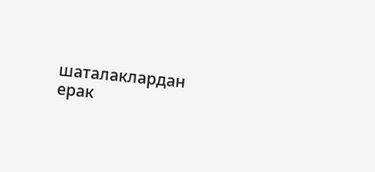шаталаклардан ерак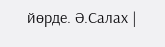йөрде. Ә.Салах |